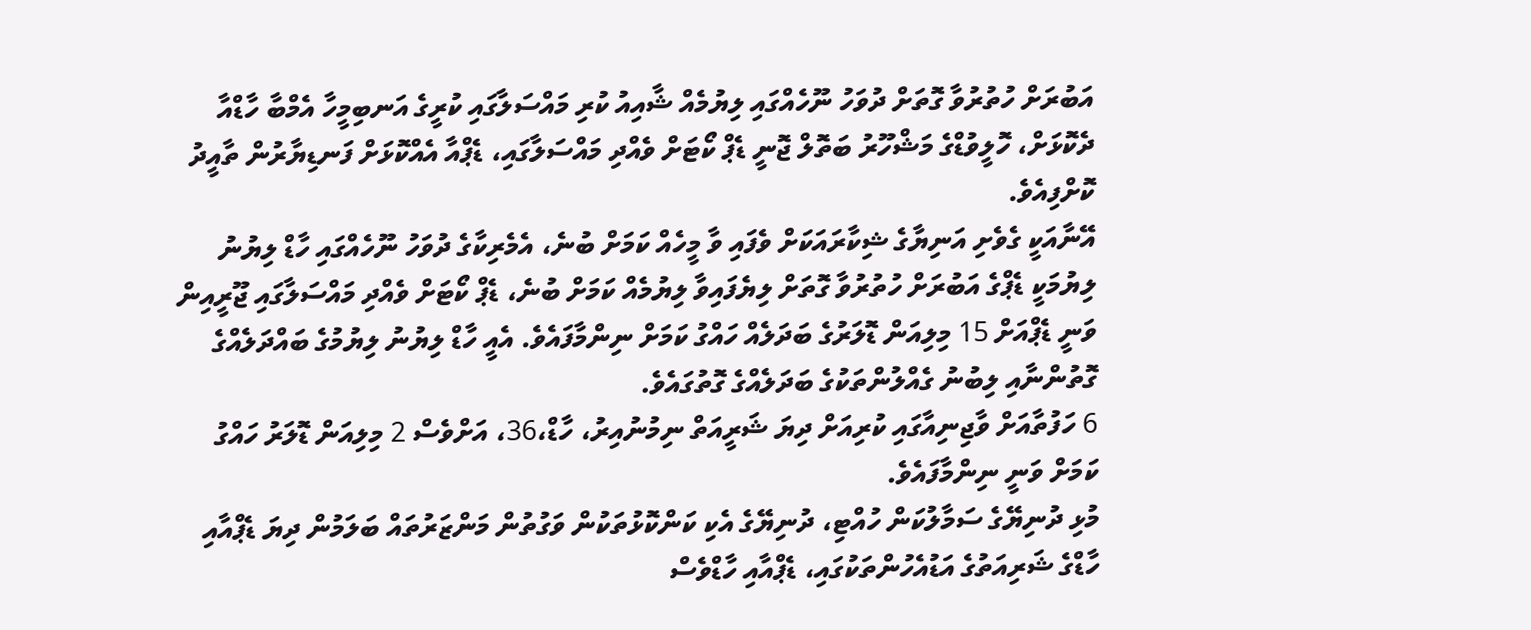އަބުރަށް ހުތުރުވާ ގޮތަށް ދުވަހު ނޫހެއްގައި ލިޔުމެއް ޝާއިއު ކުރި މައްސަލާގައި ކުރީގެ އަނބިމީހާ އެމްބާ ހާޑްއާ ދެކޮޅަށް، ހޮލީވުޑްގެ މަޝްހޫރު ބަތޮލް ޖޮނީ ޑެޕް ކޯޓަށް ވެއްދި މައްސަލާގައި، ޑެޕްއާ އެއްކޮޅަށް ފަނޑިޔާރުން ތާއީދު ކޮށްފިއެވެ.
އޭނާއަކީ ގެވެށި އަނިޔާގެ ޝިކާރައަކަށް ވެފައި ވާ މީހެއް ކަމަށް ބުނެ، އެމެރިކާގެ ދުވަހު ނޫހެއްގައި ހާޑް ލިޔުނު ލިޔުމަކީ ޑެޕްގެ އަބުރަށް ހުތުރުވާ ގޮތަށް ލިޔެފައިވާ ލިޔުމެއް ކަމަށް ބުނެ، ޑެޕް ކޯޓަށް ވެއްދި މައްސަލާގައި ޖޫރީއިން ވަނީ ޑެޕްއަށް 15 މިލިއަން ޑޮލަރުގެ ބަދަލެއް ހައްގު ކަމަށް ނިންމާފައެވެ. އެއީ ހާޑް ލިޔުނު ލިޔުމުގެ ބައްދަލެއްގެ ގޮތުންނާއި ލިބުނު ގެއްލުންތަކުގެ ބަދަލެއްގެ ގޮތުގައެވެ.
6 ހަފުތާއަށް ވާޖިނިއާގައި ކުރިއަށް ދިޔަ ޝަރީއަތް ނިމުނުއިރު، ހާޑް،36، އަށްވެސް 2 މިލިއަން ޑޮލަރު ހައްގު ކަމަށް ވަނީ ނިންމާފައެވެ.
މުޅި ދުނިޔޭގެ ސަމާލުކަން ހުއްޓި، ދުނިޔޭގެ އެކި ކަންކޮޅުތަކުން ވަގުތުން މަންޒަރުތައް ބަލަމުން ދިޔަ ޑެޕްއާއި ހާޑްގެ ޝަރިއަތުގެ އަޑުއެހުންތަކުގައި، ޑެޕްއާއި ހާޑްވެސް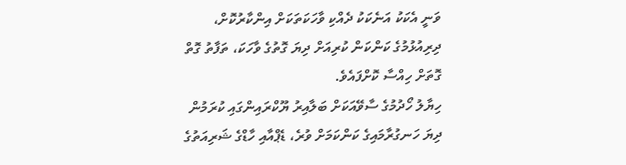ވަނީ އެކަކު އަނެކަކު ދެއްކި ވާހަކަތަކަށް އިންކާރުކޮށް، ދިރިއުޅުމުގެ ކަންކަން ކުރިއަށް ދިޔަ ގޮތުގެ ވާހަކަ، ތަފާތު ގޮތް ގޮތަށް ހިއްސާ ކޮށްފައެވެ.
ހިޔާލު ހޯދުމުގެ ސާވޭއަކަށް ބަލާއިރު ޔޫކްރައިންގައި ކުރަމުން ދިޔަ ހަނގުރާމައިގެ ކަންކަމަށް ވުރެ، ޑެޕްއާއި ހާޑްގެ ޝަރިއަތުގެ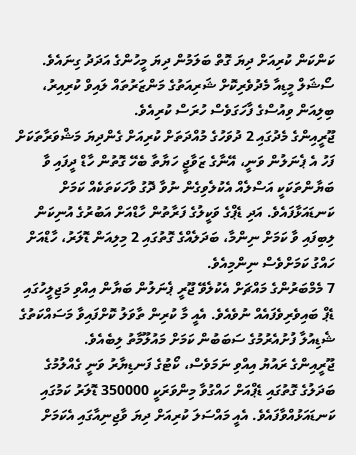ކަންކަން ކުރިއަށް ދިޔަ ގޮތް ބަލަމުން ދިޔަ މީހުންގެ އަދަދު ގިނައެވެ. ސޯޝަލް މީޑިއާ މެދުވެރިކޮށް ޝަރިއަތުގެ މަންޒަރުތައް ލައިވް ކުރިއިރު، ބިލިއަން ވިއުސްގެ ފާހަގަވެސް ހުރަސް ކުރިއެވެ.
ޖޫރީއިންގެ މެދުގައި 2 ދުވަހުގެ މުއްދަތަށް ކުރިއަށް ގެންދިޔަ މަޝްވަރާތަކަށް ފަހު އެ ޕެނަލުން ވަނީ، އޭނާގެ ޒަވާޖީ ހަޔާތާ ބެހޭ ގޮތުން ހާޑް ދީފައި ވާ ބަޔާންތަކަކީ އަސްލެއް އެކުލެވިގެން ނުވާ ދޮގު ވާހަކަތަކެއް ކަމަށް ކަނޑައަޅާފައެވެ. އަދި ޑެޕްގެ ވަކީލުގެ ފަރާތުން ހާޑްއަށް އަބުރުގެ އުނިކަން ލިބިފައި ވާ ކަމަށް ނިންމާ، ބަދަލެއްގެ ގޮތުގައި 2 މިލިއަން ޑޮލަރު، ހާޑްއަށް ހައްގު ކަމަށްވެސް ނިންމިއެވެ.
7 މެމްބަރުންގެ މައްޗަށް އެކުލެވޭ ޖޫރީ ޕެނަލުން ބަޔާން އިއްވި މަޖިލީހުގައި ޑެޕް ބައިވެރިވެފައެއް ނުވެއެވެ. އެއީ މާ ކުރިން ތާވަލު ކޮށްފައިވާ މަސައްކަތުގެ ޝެޑިއުލާ ފުށުއެރުމުގެ ސަބަބުން ކަމަށް މައުލޫމާތު ލިބެއެވެ.
ޖޫރީއިންގެ ރައުޔު އިއްވި ނަމަވެސް، ކޯޓުގެ ފަނޑިޔާރު ވަނީ ގެއްލުމުގެ ބަދަލުގެ ގޮތުގައި ޑެޕްއަށް ހައްގުވާ މިންވަރަކީ 350000 ޑޮލަރު ކަމުގައި ކަނޑައަޅުއްވާފައެވެ. އެއީ މައްސަލަ ކުރިއަށް ދިޔަ ވާޖިނިއާގައި އެކަމަށް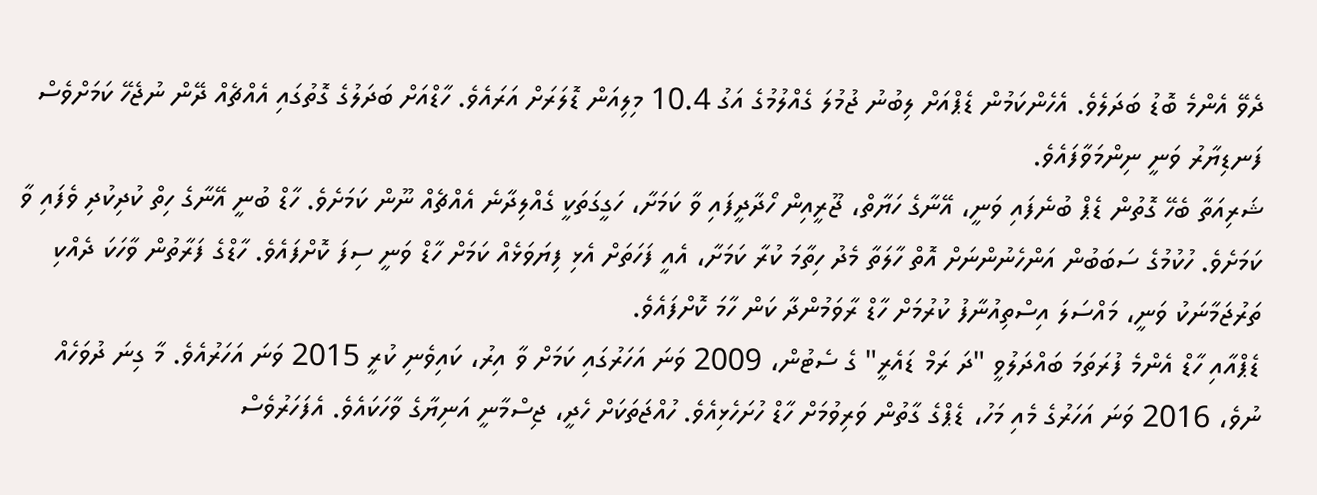ދެވޭ އެންމެ ބޮޑު ބަދަލެވެ. އެހެންކަމުން ޑެޕްއަށް ލިބުނު ޖުމުލަ ގެއްލުމުގެ އަގު 10.4 މިލިއަން ޑޮލަރަށް އަރައެވެ. ހާޑްއަށް ބަދަލުގެ ގޮތުގައި އެއްޗެއް ދޭން ނުޖެހޭ ކަމަށްވެސް ފަނޑިޔާރު ވަނީ ނިންމަވާފައެވެ.
ޝަރިއަތާ ބެހޭ ގޮތުން ޑެޕް ބުނެފައި ވަނީ، އޭނާގެ ހަޔާތް، ޖޫރީއިން ހޯދާދީފައި ވާ ކަމަށާ، ހަގީގަތަކީ ގެއްލިދާނެ އެއްޗެއް ނޫން ކަމަށެވެ. ހާޑް ބުނީ އޭނާގެ ހިތް ކުދިކުދި ވެފައި ވާ ކަމަށެވެ. ހުކުމުގެ ސަބަބުން އަންހެނުންނަށް އޮތް ހާލަތާ މެދު ހިތާމަ ކުރާ ކަމަށާ، އެއީ ފަހަތަށް އެޅި ފިޔަވަޅެއް ކަމަށް ހާޑް ވަނީ ސިފަ ކޮށްފައެވެ. ހާޑްގެ ފަރާތުން ވާހަކަ ދެއްކި ތަރުޖަމާނަކު ވަނީ، މައްސަލަ އިސްތިއުނާފު ކުރުމަށް ހާޑް ރާވަމުންދާ ކަން ހާމަ ކޮށްފައެވެ.
ޑެޕްއާއި ހާޑް އެންމެ ފުރަތަމަ ބައްދަލުވީ "ދަ ރަމް ޑައެރީ" ގެ ސެޓުން، 2009 ވަނަ އަހަރުގައި ކަމަށް ވާ އިރު، ކައިވެނި ކުރީ 2015 ވަނަ އަހަރުއެވެ. މާ ގިނަ ދުވަހެއް ނުވެ، 2016 ވަނަ އަހަރުގެ މެއި މަހު، ޑެޕްގެ ގާތުން ވަރިވުމަށް ހާޑް ހުށަހެޅިއެވެ. ހުއްޖަތަކަށް ހެދީ، ޖިސްމާނީ އަނިޔާގެ ވާހަކައެވެ. އެފަހަރުވެސް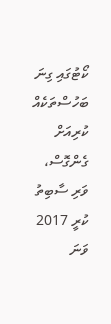ކޯޓުގައި ގިނަ ބަހުސްތަކެއް ކުރިއަށް ގެންގޮސް، ވަރި ސާބިތު ކުރީ 2017 ވަނަ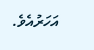އަހަރުއެވެ.